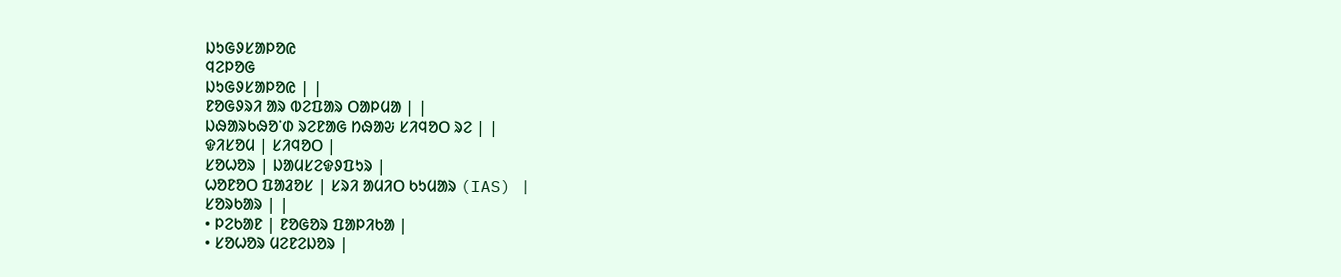ᱡᱩᱜᱽᱥᱟᱞᱚᱭ
ᱧᱮᱞᱚᱜ
ᱡᱩᱜᱽᱥᱟᱞᱚᱭ | |
ᱱᱚᱜᱽᱨᱤ ᱟᱨ ᱵᱮᱯᱟᱨ ᱛᱟᱞᱢᱟ | |
ᱡᱷᱟᱨᱠᱷᱚᱸᱰ ᱨᱮᱱᱟᱜ ᱴᱷᱟᱶ ᱥᱤᱧᱚᱛ ᱨᱮ | |
ᱫᱤᱥᱚᱢ | ᱥᱤᱧᱚᱛ |
ᱥᱚᱦᱚᱨ | ᱡᱟᱢᱥᱮᱫᱽᱯᱩᱨ |
ᱦᱚᱱᱚᱛ ᱯᱟᱲᱚᱥ | ᱥᱨᱤ ᱟᱢᱤᱛ ᱠᱩᱢᱟᱨ (IAS) |
ᱥᱚᱨᱠᱟᱨ | |
• ᱞᱮᱠᱟᱱ | ᱱᱚᱜᱚᱨ ᱯᱟᱞᱤᱠᱟ |
• ᱥᱚᱦᱚᱨ ᱢᱮᱱᱮᱡᱚᱨ |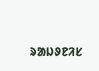ᱨᱟᱡᱽᱱᱤᱥ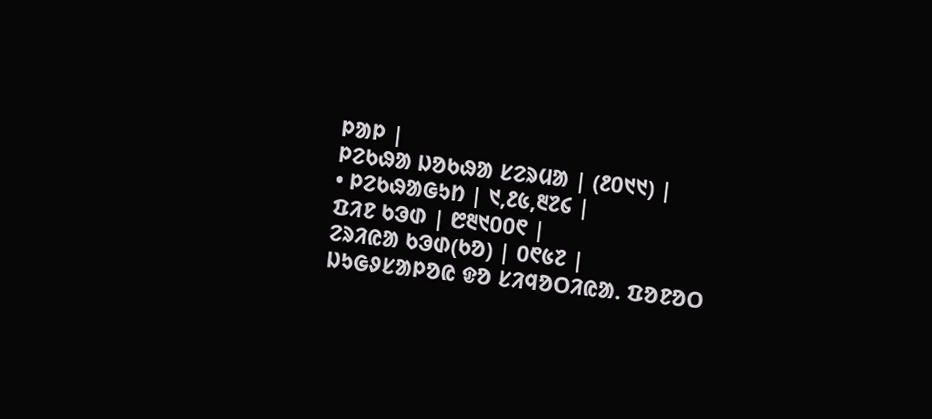ᱞᱟᱞ |
ᱞᱮᱠᱷᱟ ᱡᱚᱠᱷᱟ ᱥᱮᱨᱢᱟ | (᱒᱐᱑᱑) |
• ᱞᱮᱠᱷᱟᱜᱩᱴ | ᱑,᱒᱕,᱓᱗᱔ |
ᱯᱤᱱ ᱠᱳᱰ | ᱘᱓᱑᱐᱐᱖ |
ᱮᱨᱤᱭᱟ ᱠᱳᱰ(ᱠᱚ) | ᱐᱖᱕᱗ |
ᱡᱩᱜᱽᱥᱟᱞᱚᱭ ᱫᱚ ᱥᱤᱧᱚᱛᱤᱭᱟᱹ ᱯᱚᱱᱚᱛ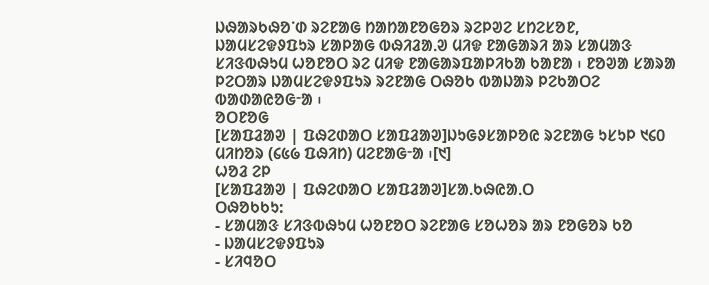ᱡᱷᱟᱨᱠᱷᱚᱸᱰ ᱨᱮᱱᱟᱜ ᱴᱟᱴᱟᱱᱚᱜᱚᱨ ᱨᱮᱞᱣᱮ ᱥᱴᱮᱥᱚᱱ, ᱡᱟᱢᱥᱮᱫᱽᱯᱩᱨ ᱥᱟᱞᱟᱜ ᱵᱷᱤᱲᱟᱹᱣ ᱢᱤᱫ ᱱᱟᱜᱟᱨᱤ ᱟᱨ ᱥᱟᱢᱟᱝ ᱥᱤᱝᱵᱷᱩᱢ ᱦᱚᱱᱚᱛ ᱨᱮ ᱢᱤᱫ ᱱᱟᱜᱟᱨᱯᱟᱞᱤᱠᱟ ᱠᱟᱱᱟ ᱾ ᱱᱚᱣᱟ ᱥᱟᱨᱟ ᱞᱮᱛᱟᱨ ᱡᱟᱢᱥᱮᱫᱽᱯᱩᱨ ᱨᱮᱱᱟᱜ ᱛᱷᱚᱠ ᱵᱟᱡᱟᱨ ᱞᱮᱠᱟᱛᱮ ᱵᱟᱰᱟᱭᱚᱜᱼᱟ ᱾
ᱚᱛᱱᱚᱜ
[ᱥᱟᱯᱲᱟᱣ | ᱯᱷᱮᱰᱟᱛ ᱥᱟᱯᱲᱟᱣ]ᱡᱩᱜᱽᱥᱟᱞᱚᱭ ᱨᱮᱱᱟᱜ ᱩᱥᱩᱞ ᱑᱔᱐ ᱢᱤᱴᱚᱨ (᱔᱕᱙ ᱯᱷᱤᱴ) ᱢᱮᱱᱟᱜᱼᱟ ᱾[᱑]
ᱦᱚᱲ ᱮᱞ
[ᱥᱟᱯᱲᱟᱣ | ᱯᱷᱮᱰᱟᱛ ᱥᱟᱯᱲᱟᱣ]ᱥᱟᱹᱠᱷᱭᱟᱹᱛ
ᱛᱷᱚᱠᱠᱩ:
- ᱥᱟᱢᱟᱝ ᱥᱤᱝᱵᱷᱩᱢ ᱦᱚᱱᱚᱛ ᱨᱮᱱᱟᱜ ᱥᱚᱦᱚᱨ ᱟᱨ ᱱᱚᱜᱚᱨ ᱠᱚ
- ᱡᱟᱢᱥᱮᱫᱽᱯᱩᱨ
- ᱥᱤᱧᱚᱛ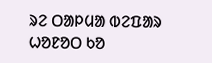ᱨᱮ ᱛᱟᱞᱢᱟ ᱵᱮᱯᱟᱨ ᱦᱚᱱᱚᱛ ᱠᱚ